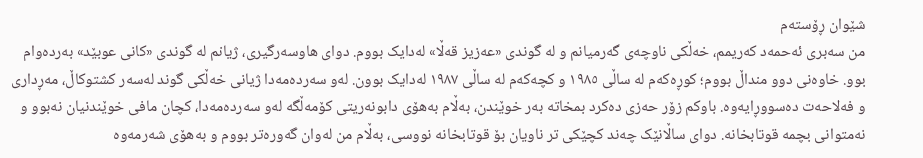شێوان ڕۆستەم
من سەبری ئەحمەد کەریمم، خەڵکی ناوچەی گەرمیانم و لە گوندی «عەزیز قەڵا» لەدایک بووم. دوای هاوسەرگیری، ژیانم لە گوندی «کانی عوبێد» بەردەوام بوو. خاوەنی دوو منداڵ بووم؛ کوڕەکەم لە ساڵی ١٩٨٥ و کچەکەم لە ساڵی ١٩٨٧ لەدایک بوون. لەو سەردەمەدا ژیانی خەڵکی گوند لەسەر کشتوکاڵ، مەڕداری و فەلاحەت دەسووڕایەوە. باوکم زۆر حەزی دەکرد بمخاتە بەر خوێندن، بەڵام بەهۆی دابونەریتی کۆمەڵگە لەو سەردەمەدا، کچان مافی خوێندنیان نەبوو و نەمتوانی بچمە قوتابخانە. دوای ساڵانێک چەند کچێکی تر ناویان بۆ قوتابخانە نووسی، بەڵام من لەوان گەورەتر بووم و بەهۆی شەرمەوە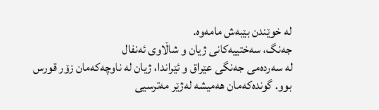لە خوێندن بێبەش مامەوە.
جەنگ، سەختییەکانی ژیان و شاڵاوی ئەنفال
لە سەردەمی جەنگی عێراق و ئێراندا، ژیان لە ناوچەکەمان زۆر قورس بوو. گوندەکەمان هەمیشە لەژێر مەترسیی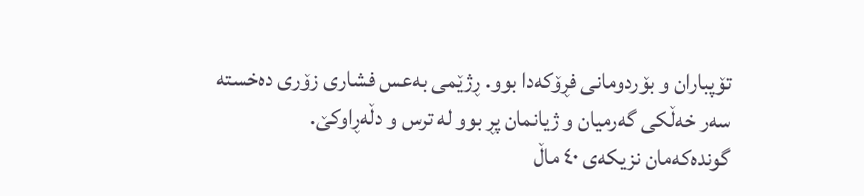تۆپباران و بۆردومانی فڕۆکەدا بوو. ڕژێمی بەعس فشاری زۆری دەخستە سەر خەڵکی گەرمیان و ژیانمان پڕ بوو لە ترس و دڵەڕاوکێ.
گوندەکەمان نزیکەی ٤٠ ماڵ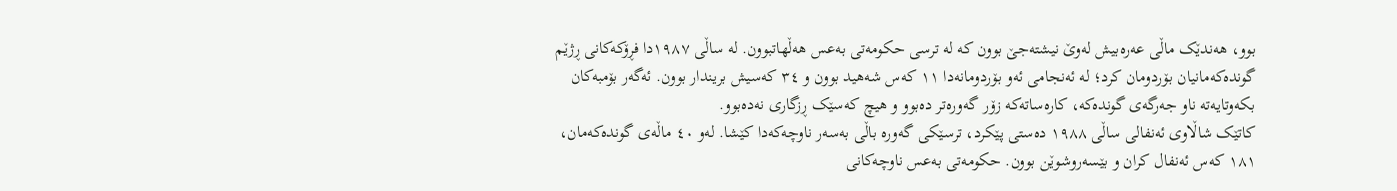بوو، هەندێک ماڵی عەرەبیش لەوێ نیشتەجێ بوون کە لە ترسی حکومەتی بەعس هەڵهاتبوون. لە ساڵی ١٩٨٧دا فڕۆکەکانی ڕژێم گوندەکەمانیان بۆردومان کرد؛ لە ئەنجامی ئەو بۆردومانەدا ١١ کەس شەهید بوون و ٣٤ کەسیش بریندار بوون. ئەگەر بۆمبەکان بکەوتایەتە ناو جەرگەی گوندەکە، کارەساتەکە زۆر گەورەتر دەبوو و هیچ کەسێک ڕزگاری نەدەبوو.
کاتێک شاڵاوی ئەنفالی ساڵی ١٩٨٨ دەستی پێکرد، ترسێکی گەورە باڵی بەسەر ناوچەکەدا کێشا. لەو ٤٠ ماڵەی گوندەکەمان، ١٨١ کەس ئەنفال کران و بێسەروشوێن بوون. حکومەتی بەعس ناوچەکانی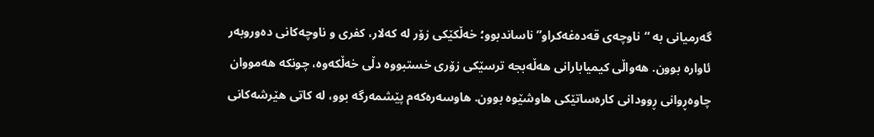گەرمیانی بە “ناوچەی قەدەغەکراو” ناساندبوو؛ خەڵکێکی زۆر لە کەلار، کفری و ناوچەکانی دەوروبەر ئاوارە بوون. هەواڵی کیمیابارانی هەڵەبجە ترسێکی زۆری خستبووە دڵی خەڵکەوە، چونکە هەمووان چاوەڕوانی ڕوودانی کارەساتێکی هاوشێوە بوون. هاوسەرەکەم پێشمەرگە بوو، لە کاتی هێرشەکانی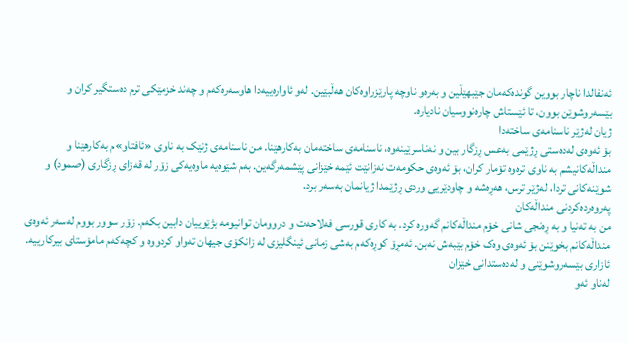ئەنفالدا ناچار بووین گوندەکەمان جێبهێڵین و بەرەو ناوچە پارێزراوەکان هەڵبێین. لەو ئاوارەییەدا هاوسەرەکەم و چەند خزمێکی ترم دەستگیر کران و بێسەروشوێن بوون، تا ئێستاش چارەنووسیان نادیارە.
ژیان لەژێر ناسنامەی ساختەدا
بۆ ئەوەی لەدەستی ڕژێمی بەعس ڕزگار بین و نەناسرێینەوە، ناسنامەی ساختەمان بەکارهێنا. من ناسنامەی ژنێک بە ناوی «ئافتاو»م بەکارهێنا و منداڵەکانیشم بە ناوی ترەوە تۆمار کران، بۆ ئەوەی حکومەت نەزانێت ئێمە خێزانی پێشمەرگەین. بەم شێوەیە ماوەیەکی زۆر لە قەزای ڕزگاری (صمود) و شوێنەکانی تردا، لەژێر ترس، هەڕەشە و چاودێریی وردی ڕژێمدا ژیانمان بەسەر برد.
پەروەردەکردنی منداڵەکان
من بە تەنیا و بە ڕەنجی شانی خۆم منداڵەکانم گەورە کرد. بە کاری قورسی فەلاحەت و دروومان توانیومە بژێوییان دابین بکەم. زۆر سوور بووم لەسەر ئەوەی منداڵەکانم بخوێنن بۆ ئەوەی وەک خۆم بێبەش نەبن. ئەمڕۆ کوڕەکەم بەشی زمانی ئینگلیزی لە زانکۆی جیهان تەواو کردووە و کچەکەم مامۆستای بیرکارییە.
ئازاری بێسەروشوێنی و لەدەستدانی خێزان
لەناو ئەو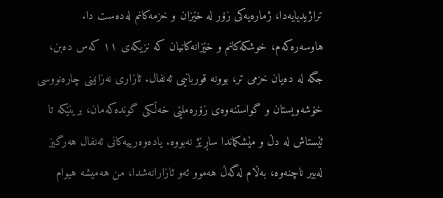تراژیدیایەدا، ژمارەیەکی زۆر لە خێزان و خزمەکانم لەدەست دا. هاوسەرەکەم، خوشکەکانم و خێزانەکانیان کە نزیکەی ١١ کەس دەبن، جگە لە دەیان خزمی تر، بوونە قوربانیی ئەنفال. ئازاری نەزانینی چارەنووسی خۆشەویستان و گواستنەوەی زۆرەملێی خەڵکی گوندەکەمان، برینێکە تا ئێستاش لە دڵ و مێشکماندا ساڕێژ نەبووە. یادەوەرییەکانی ئەنفال هەرگیز لەبیر ناچنەوە، بەڵام لەگەڵ هەموو ئەو ئازارانەشدا، من هەمیشە هیوام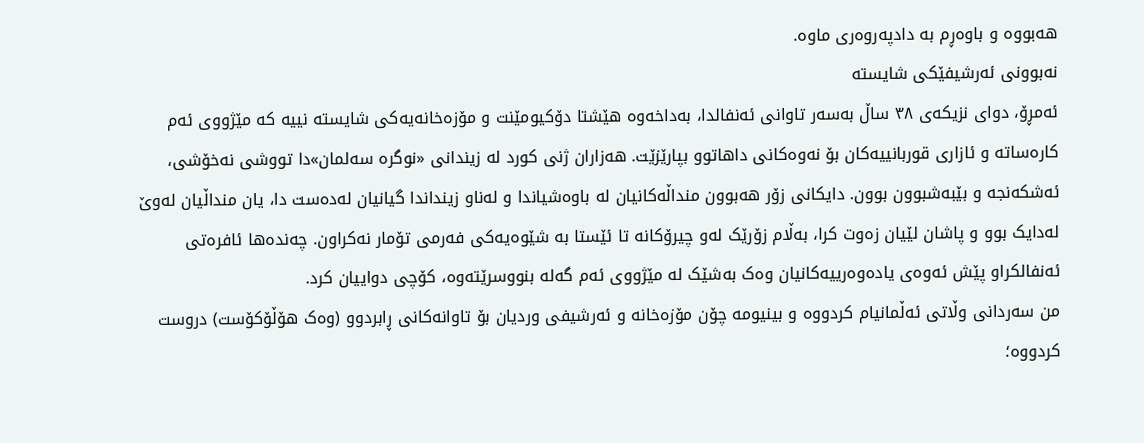هەبووە و باوەڕم بە دادپەروەری ماوە.
نەبوونی ئەرشیفێکی شایستە
ئەمڕۆ، دوای نزیکەی ٣٨ ساڵ بەسەر تاوانی ئەنفالدا، بەداخەوە هێشتا دۆکیومێنت و مۆزەخانەیەکی شایستە نییە کە مێژووی ئەم کارەساتە و ئازاری قوربانییەکان بۆ نەوەکانی داهاتوو بپارێزێت. هەزاران ژنی کورد لە زیندانی «نوگرە سەلمان»دا تووشی نەخۆشی، ئەشکەنجە و بێبەشبوون بوون. دایکانی زۆر هەبوون منداڵەکانیان لە باوەشیاندا و لەناو زینداندا گیانیان لەدەست دا، یان منداڵیان لەوێ لەدایک بوو و پاشان لێیان زەوت کرا، بەڵام زۆرێک لەو چیرۆکانە تا ئێستا بە شێوەیەکی فەرمی تۆمار نەکراون. چەندەها ئافرەتی ئەنفالکراو پێش ئەوەی یادەوەرییەکانیان وەک بەشێک لە مێژووی ئەم گەلە بنووسرێتەوە، کۆچی دواییان کرد.
من سەردانی وڵاتی ئەڵمانیام کردووە و بینیومە چۆن مۆزەخانە و ئەرشیفی وردیان بۆ تاوانەکانی ڕابردوو (وەک هۆڵۆکۆست) دروست کردووە؛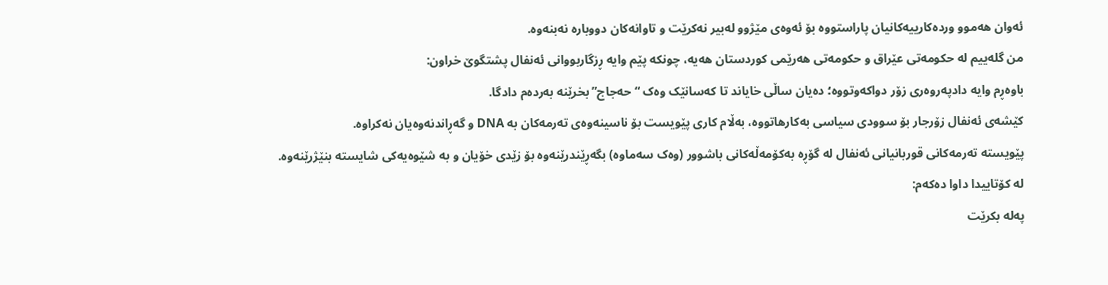ئەوان هەموو وردەکارییەکانیان پاراستووە بۆ ئەوەی مێژوو لەبیر نەکرێت و تاوانەکان دووبارە نەبنەوە.
من گلەییم لە حکومەتی عێراق و حکومەتی هەرێمی کوردستان هەیە، چونکە پێم وایە ڕزگاربووانی ئەنفال پشتگوێ خراون:
باوەڕم وایە دادپەروەری زۆر دواکەوتووە؛ دەیان ساڵی خایاند تا کەسانێک وەک “حەجاج” بخرێنە بەردەم دادگا.
کێشەی ئەنفال زۆرجار بۆ سوودی سیاسی بەکارهاتووە، بەڵام کاری پێویست بۆ ناسینەوەی تەرمەکان بە DNA و گەڕاندنەوەیان نەکراوە.
پێویستە تەرمەکانی قوربانیانی ئەنفال لە گۆڕە بەکۆمەڵەکانی باشوور (وەک سەماوە) بگەڕێندرێنەوە بۆ زێدی خۆیان و بە شێوەیەکی شایستە بنێژرێنەوە.
لە کۆتاییدا داوا دەکەم:
پەلە بکرێت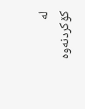لە کۆکردنەوە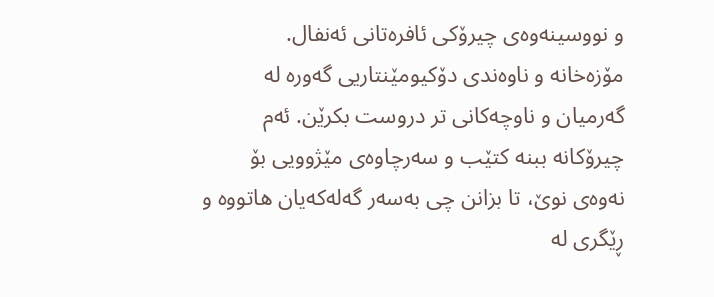و نووسینەوەی چیرۆکی ئافرەتانی ئەنفال.
مۆزەخانە و ناوەندی دۆکیومێنتاریی گەورە لە گەرمیان و ناوچەکانی تر دروست بکرێن. ئەم چیرۆکانە ببنە کتێب و سەرچاوەی مێژوویی بۆ نەوەی نوێ، تا بزانن چی بەسەر گەلەکەیان هاتووە و ڕێگری لە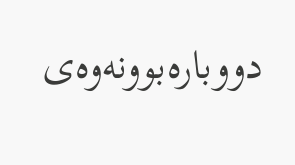دووبارەبوونەوەی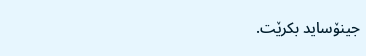جینۆساید بکرێت.